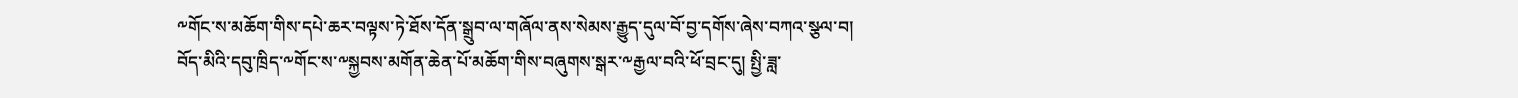༸གོང་ས་མཆོག་གིས་དཔེ་ཆར་བལྟས་ཏེ་ཐོས་དོན་སྒྲུབ་ལ་གཞོལ་ནས་སེམས་རྒྱུད་དུལ་བོ་བྱ་དགོས་ཞེས་བཀའ་སྩལ་བ།
བོད་མིའི་དབུ་ཁྲིད་༸གོང་ས་༸སྐྱབས་མགོན་ཆེན་པོ་མཆོག་གིས་བཞུགས་སྒར་༸རྒྱལ་བའི་ཕོ་བྲང་དུ། སྤྱི་ཟླ་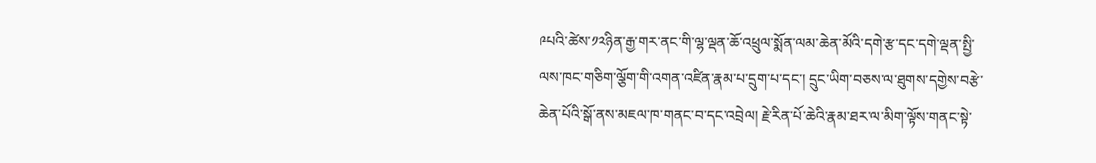༩པའི་ཚེས་༡༢ཉིན་རྒྱ་གར་ནང་གི་ལྷ་ལྡན་ཆོ་འཕྲུལ་སྨོན་ལམ་ཆེན་མོའི་དགེ་རྩ་དང་དགེ་ལྡན་སྤྱི་ལས་ཁང་གཅིག་ལྕོག་གི་འགན་འཛིན་རྣམ་པ་དྲུག་པ་དང་། དྲུང་ཡིག་བཅས་ལ་ཐུགས་དགྱེས་བརྩེ་ཆེན་པོའི་སྒོ་ནས་མཇལ་ཁ་གནང་བ་དང་འབྲེལ། རྗེ་རིན་པོ་ཆེའི་རྣམ་ཐར་ལ་མིག་ལྟོས་གནང་སྟེ་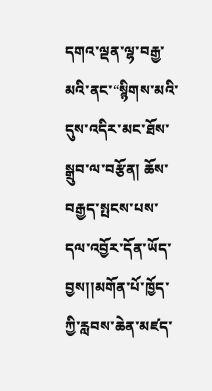དགའ་ལྡན་ལྷ་བརྒྱ་མའི་ནང་“སྙིགས་མའི་དུས་འདིར་མང་ཐོས་སྒྲུབ་ལ་བརྩོན། ཆོས་བརྒྱད་སྤངས་པས་དལ་འབྱོར་དོན་ཡོད་བྱས།།མགོན་པོ་ཁྱོད་ཀྱི་རླབས་ཆེན་མཛད་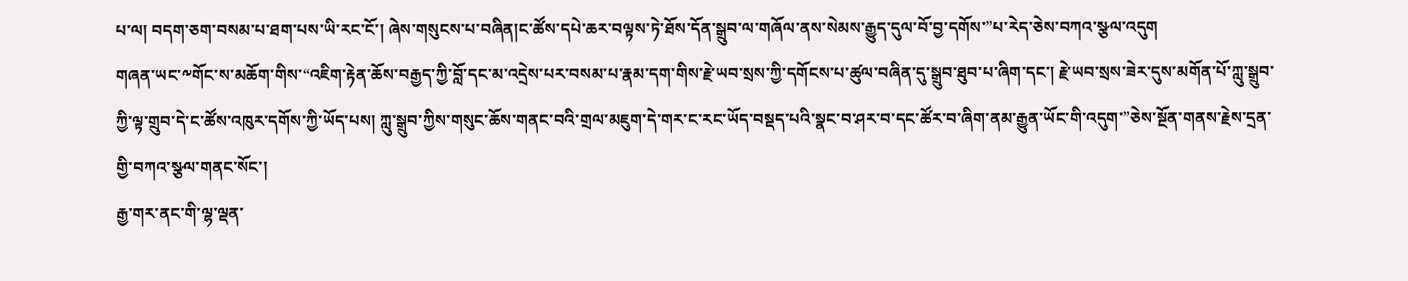པ་ལ། བདག་ཅག་བསམ་པ་ཐག་པས་ཡི་རང་ངོ་། ཞེས་གསུངས་པ་བཞིན།ང་ཚོས་དཔེ་ཆར་བལྟས་ཏེ་ཐོས་དོན་སྒྲུབ་ལ་གཞོལ་ནས་སེམས་རྒྱུད་དུལ་བོ་བྱ་དགོས་”པ་རེད་ཅེས་བཀའ་སྩལ་འདུག
གཞན་ཡང་༸གོང་ས་མཆོག་གིས་“འཇིག་རྟེན་ཆོས་བརྒྱད་ཀྱི་བློ་དང་མ་འདྲེས་པར་བསམ་པ་རྣམ་དག་གིས་རྗེ་ཡབ་སྲས་ཀྱི་དགོངས་པ་ཚུལ་བཞིན་དུ་སྒྲུབ་ཐུབ་པ་ཞིག་དང་། རྗེ་ཡབ་སྲས་ཟེར་དུས་མགོན་པོ་ཀླུ་སྒྲུབ་ཀྱི་ལྟ་གྲུབ་དེ་ང་ཚོས་འཁུར་དགོས་ཀྱི་ཡོད་པས། ཀླུ་སྒྲུབ་ཀྱིས་གསུང་ཆོས་གནང་བའི་གྲལ་མཇུག་དེ་གར་ང་རང་ཡོད་བསྡད་པའི་སྣང་བ་ཤར་བ་དང་ཚོར་བ་ཞིག་ནམ་རྒྱུན་ཡོང་གི་འདུག་”ཅེས་སྔོན་གནས་རྗེས་དྲན་གྱི་བཀའ་སྩལ་གནང་སོང་།
རྒྱ་གར་ནང་གི་ལྷ་ལྡན་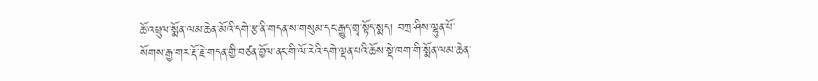ཆོ་འཕྲུལ་སྨོན་ལམ་ཆེན་མོའི་དགེ་རྩ་ནི་གདན་ས་གསུམ་དང་རྒྱུད་གྲྭ་སྟོད་སྨད། བཀྲ་ཤིས་ལྷུན་པོ་སོགས་རྒྱ་གར་རྡོ་རྗེ་གདན་གྱི་བཙན་བྱོལ་ནང་གི་ལོ་རེའི་དགེ་ལྡན་པའི་ཆོས་སྡེ་ཁག་གི་སྨོན་ལམ་ཆེན་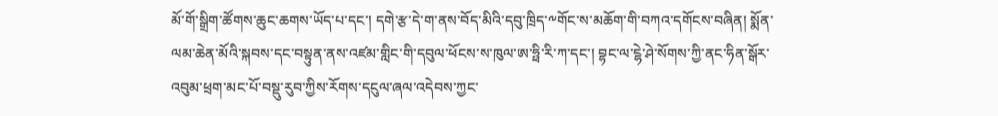མོ་གོ་སྒྲིག་ཚོགས་ཆུང་ཆགས་ཡོད་པ་དང་། དགེ་རྩ་དེ་ག་ནས་བོད་མིའི་དབུ་ཁྲིད་༸གོང་ས་མཆོག་གི་བཀའ་དགོངས་བཞིན། སྨོན་ལམ་ཆེན་མོའི་སྐབས་དང་བསྟུན་ནས་འཛམ་གླིང་གི་དབུལ་ཕོངས་ས་ཁུལ་ཨ་ཧྥི་རི་ཀ་དང་། བྷང་ལ་ངྷེ་ཤེ་སོགས་ཀྱི་ནང་ཧིན་སྒོར་འབུམ་ཕྲག་མང་པོ་བསྡུ་རུབ་ཀྱིས་རོགས་དངུལ་ཞལ་འདེབས་ཀྱང་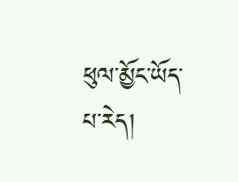ཕུལ་མྱོང་ཡོད་པ་རེད།